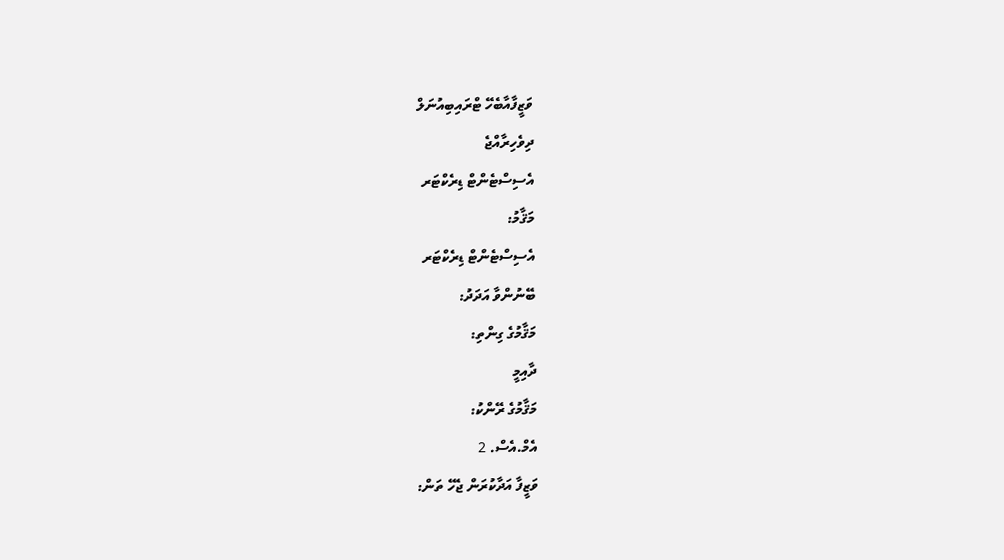ވަޒީފާއާބެހޭ ޓްރައިބިއުނަލް
ދިވެހިރާއްޖެ
އެސިސްޓެންޓް ޑިރެކްޓަރ
މަޤާމު:
އެސިސްޓެންޓް ޑިރެކްޓަރ
ބޭނުންވާ އަދަދު:
މަޤާމުގެ ގިންތި:
ދާއިމީ
މަޤާމުގެ ރޭންކު:
އެމް.އެސް. 2
ވަޒީފާ އަދާކުރަން ޖެހޭ ތަން: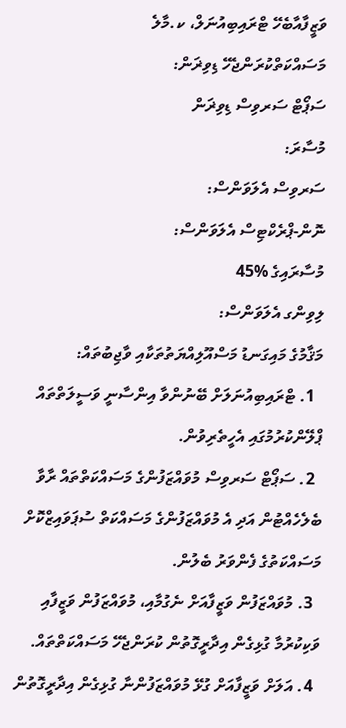ވަޒީފާއާބެހޭ ޓްރައިބިއުނަލް، ކ.މާލެ
މަސައްކަތްކުރަންޖެހޭ ޑިވިޜަން:
ސަޕޯޓް ސަރވިސް ޑިވިޜަން
މުސާރަ:
ސަރވިސް އެލަވަންސް:
ނޮން-ޕްރެކްޓިސް އެލަވަންސް:
މުސާރައިގެ %45
ލިވިންގ އެލަވަންސް:
މަޤާމުގެ މައިގަނޑު މަސްއޫލިއްޔަތުތަކާއި ވާޖިބުތައް:
  1. ޓްރައިބިއުނަލަށް ބޭނުންވާ އިންސާނީ ވަސީލަތްތައް ޕްލޭންކުރުމުގައި އެހީތެރިވުން.
  2. ސަޕޯޓް ސަރވިސް މުވައްޒަފުންގެ މަސައްކަތްތައް ރާވާ ބެލެހެއްޓުން އަދި އެ މުވައްޒަފުންގެ މަސައްކަތް ސުޕަވައިޒްކޮށް މަސައްކަތުގެ ފެންވަރު ބެލުން.
  3. މުވައްޒަފުން ވަޒީފާއަށް ނެގުމާއި، މުވައްޒަފުން ވަޒީފާއި ވަކިކުރުމާ ގުޅިގެން އިދާރީގޮތުން ކުރަންޖެހޭ މަސައްކަތްތައް.
  4. އަލަށް ވަޒީފާއަށް ގުޅޭ މުވައްޒަފުންނާ ގުޅިގެން އިދާރީގޮތުން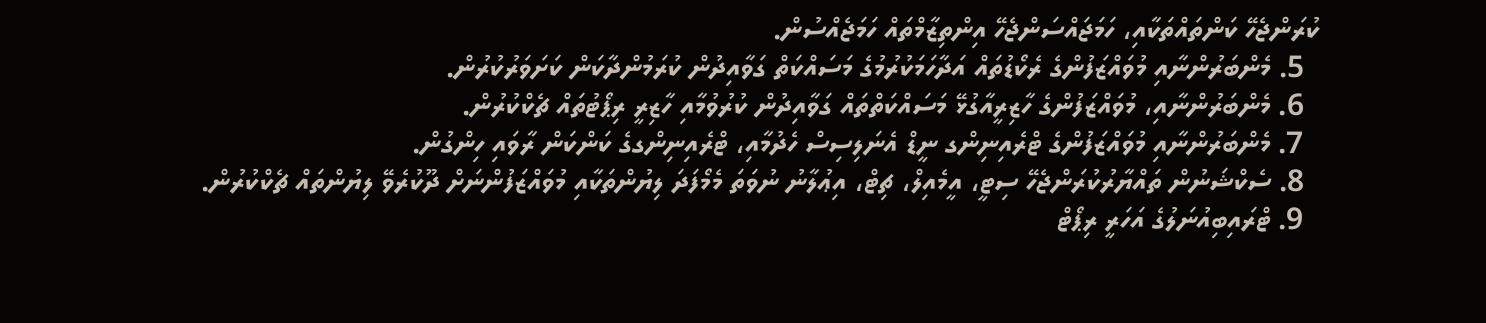ކުރަންޖެހޭ ކަންތައްތަކާއި، ހަމަޖައްސަންޖެހޭ އިންތިޒާމްތައް ހަމަޖެއްސުން.
  5. މެންބަރުންނާއި މުވައްޒަފުންގެ ރެކޯޑުތައް އަދާހަމަކުރުމުގެ މަސައްކަތް ގަވާއިދުން ކުރަމުންދާކަން ކަށަވަރުކުރުން.
  6. މެންބަރުންނާއި، މުވައްޒަފުންގެ ހާޒިރީއާގުޅޭ މަސައްކަތްތައް ގަވާއިދުން ކުރުވުމާއި ހާޒިރީ ރިޕޯޓުތައް ޗެކްކުރުން.
  7. މެންބަރުންނާއި މުވައްޒަފުންގެ ޓްރެއިނިންގ ނީޑް އެނަލިސިސް ހެދުމާއި، ޓްރެއިނިންގގެ ކަންކަން ރާވައި ހިންގުން.
  8. ސެކްޝަނުން ތައްޔާރުކުރަންޖެހޭ ސިޓީ، އީމެއިލް، ޗިޓް، އިޢުލާނު ނުވަތަ މެމޯފަދަ ލިޔުންތަކާއި މުވައްޒަފުންނަށް ދޫކުރެވޭ ލިޔުންތައް ޗެކްކުރުން.
  9. ޓްރައިބިއުނަލުގެ އަހަރީ ރިޕޯޓް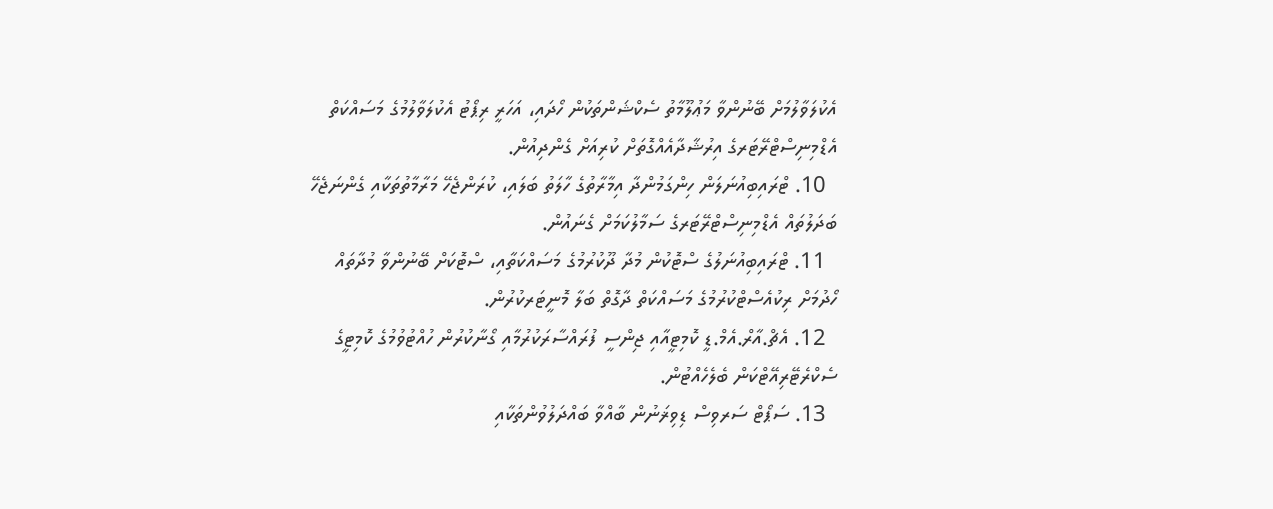އެކުލަވާލުމަށް ބޭނުންވާ މަޢުލޫމާތު ސެކްޝަންތަކުން ހޯދައި، އަހަރީ ރިޕޯޓު އެކުލަވާލުމުގެ މަސައްކަތް އެޑްމިނިސްޓްރޭޓަރގެ އިރުޝާދާއެއްގޮތަށް ކުރިއަށް ގެންދިއުން.
  10. ޓްރައިބިއުނަލަން ހިންގަމުންދާ އިމާރާތުގެ ހާލަތު ބަލައި، ކުރަންޖެހޭ މަރާމާތުތަކާއި ގެންނަޖެހޭ ބަދަލުތައް އެޑްމިނިސްޓްރޭޓަރގެ ސަމާލުކަމަށް ގެނައުން.
  11. ޓްރައިބިއުނަލުގެ ސްޓޮކުން މުދާ ދޫކުރުމުގެ މަސައްކަތާއި، ސްޓޮކަށް ބޭނުންވާ މުދާތައް ހޯދުމަށް ރިކުއެސްޓްކުރުމުގެ މަސައްކަތް ދާގޮތް ބަލާ މޮނީޓަރކުރުން.
  12. އެޗް.އާރް.އެމް.ޑީ ކޮމިޓީއާއި ޖިންސީ ފުރައްސާރަކުރުމާއި ގޯނާކުރުން ހުއްޓުވުމުގެ ކޮމިޓީގެ ސެކްރެޓޭރިއޭޓްކަން ބެލެހެއްޓުން.
  13. ސަޕޯޓް ސަރވިސް ޑިވިޜަނުން ބާއްވާ ބައްދަލުވުންތަކާއި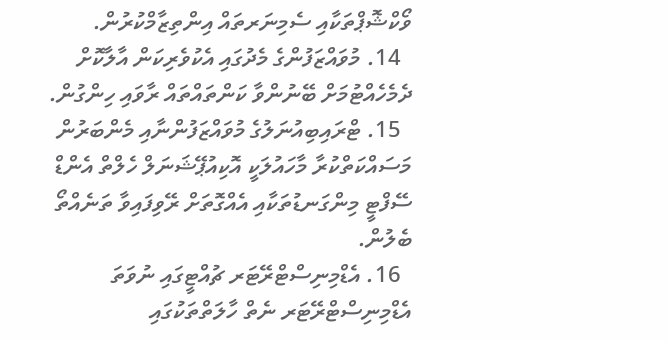ވޯކްޝޮޕްތަކާއި ސެމިނަރތައް އިންތިޒާމްކުރުން.
  14. މުވައްޒަފުންގެ މެދުގައި އެކުވެރިކަން އާލާކޮށް ދެމެހެއްޓުމަށް ބޭނުންވާ ކަންތައްތައް ރާވައި ހިންގުން.
  15. ޓްރައިބިއުނަލުގެ މުވައްޒަފުންނާއި މެންބަރުން މަސައްކަތްކުރާ މާހައުލަކީ އޮކިއުޕޭޝަނަލް ހެލްތް އެންޑް ސޭފްޓީ މިންގަނޑުތަކާއި އެއްގޮތަށް ރޭވިފައިވާ ތަނެއްތޯ ބެލުން.
  16. އެޑްމިނިސްޓްރޭޓަރ ޗުއްޓީގައި ނުވަތަ އެޑްމިނިސްޓްރޭޓަރ ނެތް ހާލަތްތަކުގައި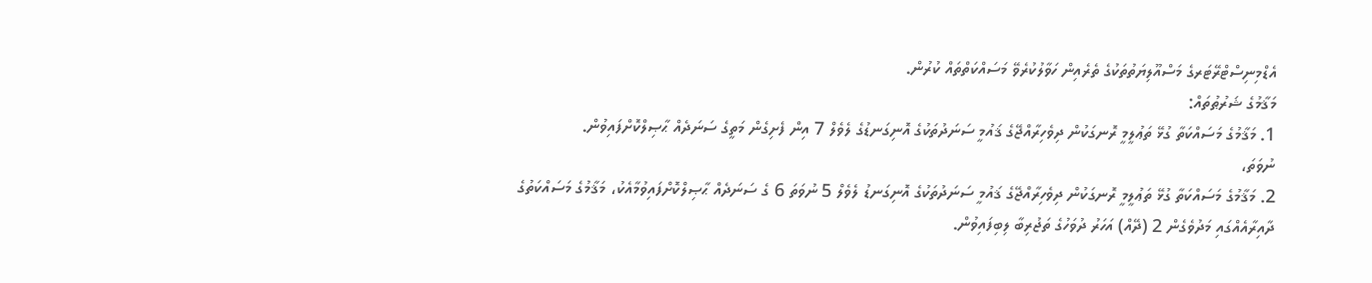އެޑްމިނިސްޓްރޭޓަރގެ މަސްއޫލިޔަތުތަކުގެ ތެރެއިން ހަވާލުކުރެވޭ މަސައްކަތްތައް ކުރުން.
މަޤާމުގެ ޝަރުޠުތައް:
1. މަޤާމުގެ މަސައްކަތާ ގުޅޭ ތަޢުލީމީ ރޮނގަކުން ދިވެހިރާއްޖޭގެ ޤައުމީ ސަނަދުތަކުގެ އޮނިގަނޑުގެ ލެވެލް 7 އިން ފެށިގެން މަތީގެ ސަނަދެއް ޙާޞިލްކޮށްފައިވުން.
ނުވަތަ،
2. މަޤާމުގެ މަސައްކަތާ ގުޅޭ ތަޢުލީމީ ރޮނގަކުން ދިވެހިރާއްޖޭގެ ޤައުމީ ސަނަދުތަކުގެ އޮނިގަނޑު ލެވެލް 5 ނުވަތަ 6 ގެ ސަނަދެއް ޙާޞިލްކޮށްފައިވުމާއެކު، މަޤާމުގެ މަސައްކަތުގެ ދާއިރާއެއްގައި މަދުވެގެން 2 (ދޭއް) އަހަރު ދުވަހުގެ ތަޖުރިބާ ލިބިފައިވުން.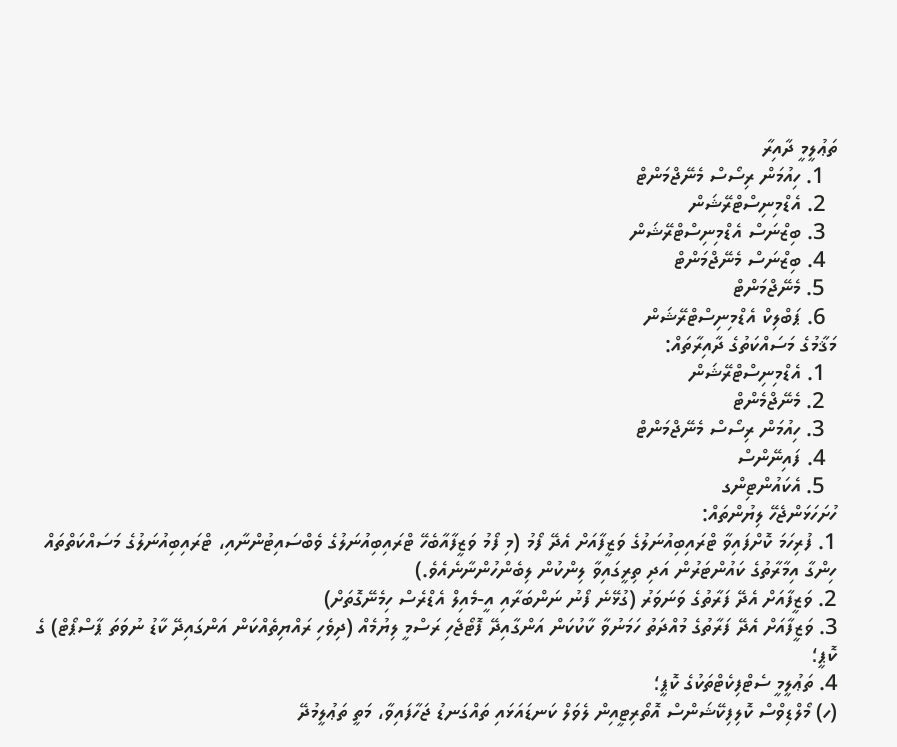ތަޢުލީމީ ދާއިރާ
  1. ހިއުމަން ރިސޯސް މެނޭޖްމަންޓް
  2. އެޑްމިނިސްޓްރޭޝަން
  3. ބިޒްނަސް އެޑްމިނިސްޓްރޭޝަން
  4. ބިޒްނަސް މެނޭޖްމަންޓް
  5. މެނޭޖްމަންޓް
  6. ޕަބްލިކް އެޑްމިނިސްޓްރޭޝަން
މަޤާމުގެ މަސައްކަތުގެ ދާއިރާތައް:
  1. އެޑްމިނިސްޓްރޭޝަން
  2. މެނޭޖްމެންޓް
  3. ހިއުމަން ރިސޯސް މެނޭޖްމަންޓް
  4. ފައިނޭންސް
  5. އެކައުންޓިންގ
ހުށަހަޅަންޖެހޭ ލިޔުންތައް:
1. ފުރިހަމަ ކޮށްފައިވާ ޓްރައިބިއުނަލުގެ ވަޒީފާއަށް އެދޭ ފޯމު (މި ފޯމު ވަޒީފާއާބެހޭ ޓްރައިބިއުނަލުގެ ވެބްސައިޓުންނާއި، ޓްރައިބިއުނަލުގެ މަސައްކަތްތައް ހިންގާ އިމާރާތުގެ ކައުންޓަރުން އަދި ތިރީގައިވާ ލިންކުން ލިބެންހުންނާނެއެވެ.)
2. ވަޒީފާއަށް އެދޭ ފަރާތުގެ ވަނަވަރު (ގުޅޭނެ ފޯނު ނަންބަރާއި އީ-މެއިލް އެޑްރެސް ހިމެނޭގޮތަށް)
3. ވަޒީފާއަށް އެދޭ ފަރާތުގެ މުއްދަތު ހަމަނުވާ ކާކުކަން އަންގާއިދޭ ފޮޓޯޖެހި ރަސްމީ ލިޔުމެއް (ދިވެހި ރައްޔިތެއްކަން އަންގައިދޭ ކާޑު ނުވަތަ ޕާސްޕޯޓް) ގެ ކޮޕީ؛
4. ތަޢުލީމީ ސެޓްފިކެޓްތަކުގެ ކޮޕީ؛
(ހ) މޯލްޑިވްސް ކޮލިފިކޭޝަންސް އޮތޯރިޓީއިން ލެވަލް ކަނޑައަޅައި ތައްގަނޑު ޖަހާފައިވާ، މަތީ ތަޢުލީމުދޭ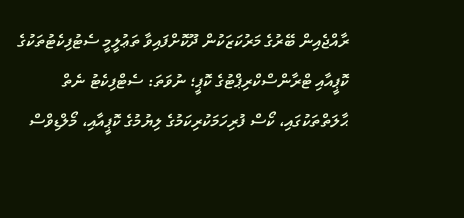ރާއްޖެއިން ބޭރުގެ މަރުކަޒަކުން ދޫކޮށްފައިވާ ތަޢުލީމީ ސެޓުފިކެޓުތަކުގެ ކޮޕީއާއި ޓްރާންސްކްރިޕްޓުގެ ކޮޕީ؛ ނުވަތަ: ސެޓްފިކެޓު ނެތް ޙާލަތްތަކުގައި، ކޯސް ފުރިހަމަކުރިކަމުގެ ލިޔުމުގެ ކޮޕީއާއި، މޯލްޑިވްސް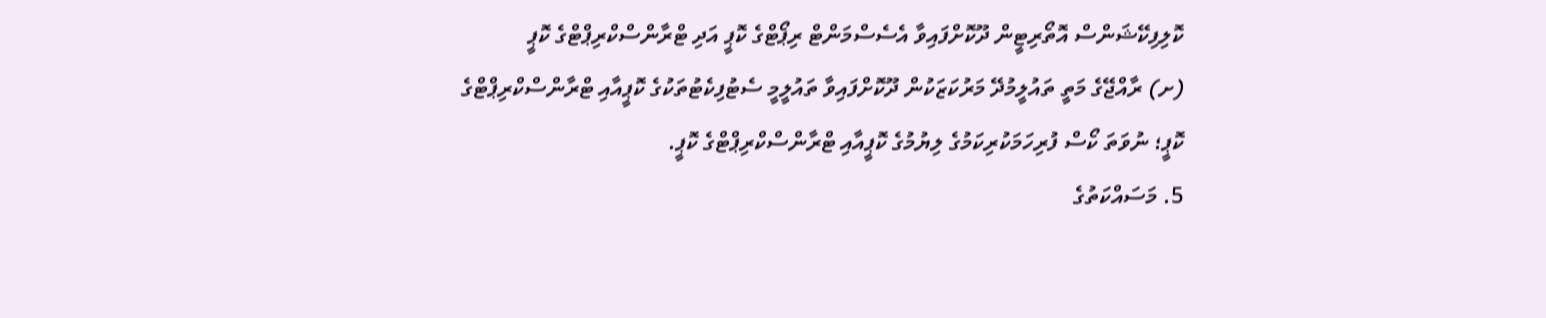ކޮލިފިކޭޝަންސް އޮތޯރިޓީން ދޫކޮށްފައިވާ އެސެސްމަންޓް ރިޕޯޓްގެ ކޮޕީ އަދި ޓްރާންސްކްރިޕްޓްގެ ކޮޕީ
(ށ) ރާއްޖޭގެ މަތީ ތައުލީމުދޭ މަރުކަޒަކުން ދޫކޮށްފައިވާ ތައުލީމީ ސެޓުފިކެޓުތަކުގެ ކޮޕީއާއި ޓްރާންސްކްރިޕްޓްގެ ކޮޕީ؛ ނުވަތަ ކޯސް ފުރިހަމަކުރިކަމުގެ ލިޔުމުގެ ކޮޕީއާއި ޓްރާންސްކްރިޕްޓްގެ ކޮޕީ.
5. މަސައްކަތުގެ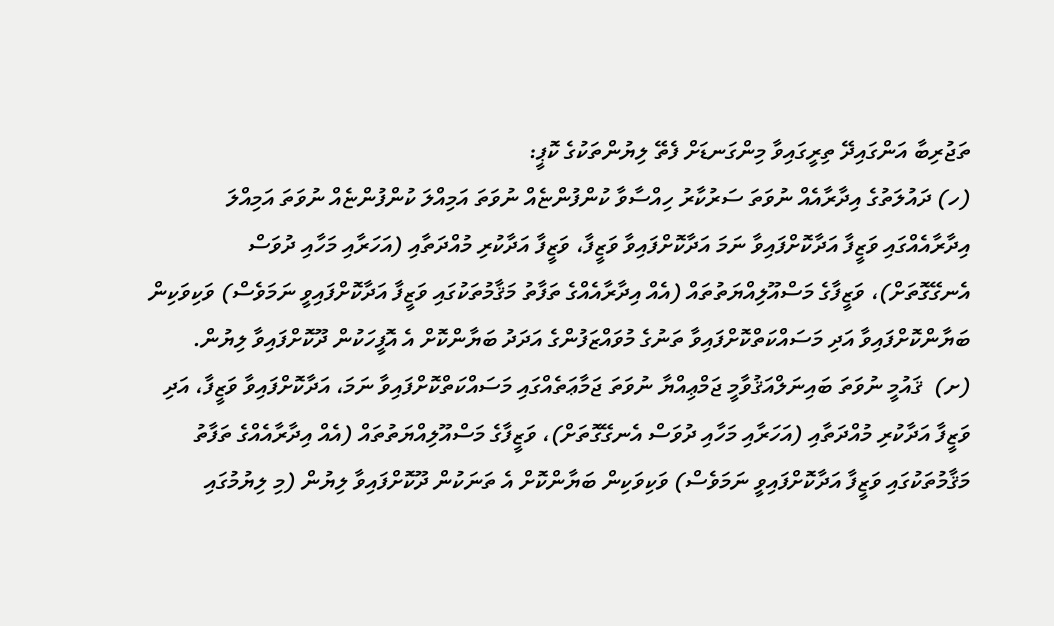ތަޖުރިބާ އަންގައިދޭ ތިރީގައިވާ މިންގަނޑަށް ފެތޭ ލިޔުންތަކުގެ ކޮޕީ:
(ހ) ދައުލަތުގެ އިދާރާއެއް ނުވަތަ ސަރުކާރު ހިއްސާވާ ކުންފުންޏެއް ނުވަތަ އަމިއްލަ ކުންފުންޏެއް ނުވަތަ އަމިއްލަ އިދާރާއެއްގައި ވަޒީފާ އަދާކޮށްފައިވާ ނަމަ އަދާކޮށްފައިވާ ވަޒީފާ، ވަޒީފާ އަދާކުރި މުއްދަތާއި (އަހަރާއި މަހާއި ދުވަސް އެނގޭގޮތަށް)، ވަޒީފާގެ މަސްއޫލިއްޔަތުތައް (އެއް އިދާރާއެއްގެ ތަފާތު މަޤާމުތަކުގައި ވަޒީފާ އަދާކޮށްފައިވީ ނަމަވެސް) ވަކިވަކިން ބަޔާންކޮށްފައިވާ އަދި މަސައްކަތްކޮށްފައިވާ ތަނުގެ މުވައްޒަފުންގެ އަދަދު ބަޔާންކޮށް އެ އޮފީހަކުން ދޫކޮށްފައިވާ ލިޔުން.
(ށ)  ޤައުމީ ނުވަތަ ބައިނަލްއަޤުވާމީ ޖަމްޢިއްޔާ ނުވަތަ ޖަމާޢަތެއްގައި މަސައްކަތްކޮށްފައިވާ ނަމަ، އަދާކޮށްފައިވާ ވަޒީފާ، އަދި ވަޒީފާ އަދާކުރި މުއްދަތާއި (އަހަރާއި މަހާއި ދުވަސް އެނގޭގޮތަށް)، ވަޒީފާގެ މަސްއޫލިއްޔަތުތައް (އެއް އިދާރާއެއްގެ ތަފާތު މަޤާމުތަކުގައި ވަޒީފާ އަދާކޮށްފައިވީ ނަމަވެސް) ވަކިވަކިން ބަޔާންކޮށް އެ ތަނަކުން ދޫކޮށްފައިވާ ލިޔުން (މި ލިޔުމުގައި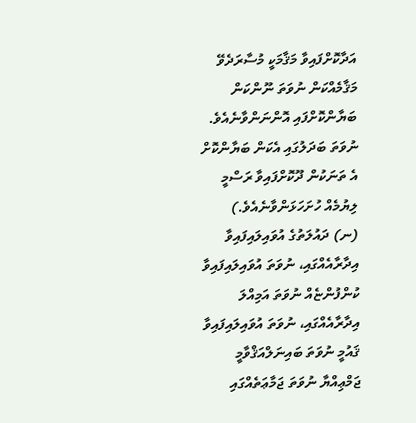އަދާކޮށްފައިވާ މަޤާމަކީ މުސާރަދެވޭ މަޤާމެއްކަން ނުވަތަ ނޫންކަން ބަޔާންކޮށްފައި އޮންނަންވާނެއެވެ. ނުވަތަ ބަދަލުގައި އެކަން ބަޔާންކޮށް އެ ތަނަކުން ދޫކޮށްފައިވާ ރަސްމީ ލިޔުމެއް ހުށަހަޅަންވާނެއެވެ.)
(ނ) ދައުލަތުގެ އުވައިލައިފައިވާ އިދާރާއެއްގައި، ނުވަތަ އުވައިލައިފައިވާ ކުންފުންޏެއް ނުވަތަ އަމިއްލަ އިދާރާއެއްގައި، ނުވަތަ އުވައިލައިފައިވާ ޤައުމީ ނުވަތަ ބައިނަލްއަޤްވާމީ ޖަމްޢިއްޔާ ނުވަތަ ޖަމާޢަތެއްގައި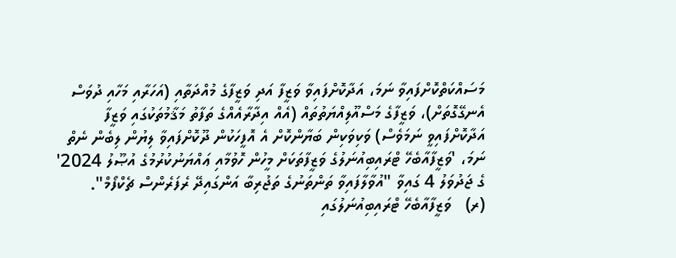މަސައްކަތްކޮށްފައިވާ ނަމަ، އަދާކޮށްފައިވާ ވަޒީފާ އަދި ވަޒީފާގެ މުއްދަތާއި (އަހަރާއި މަހާއި ދުވަސް އެނގޭގޮތަށް)، ވަޒީފާގެ މަސްއޫލިއްޔަތުތައް (އެއް އިދާރާއެއްގެ ތަފާތު މަޤާމުތަކުގައި ވަޒީފާ އަދާކޮށްފައިވީ ނަމަވެސް) ވަކިވަކިން ބަޔާންކޮށް އެ އޮފީހަކުން ދޫކޮށްފައިވާ ލިޔުން ލިބެން ނެތް ނަމަ، 'ވަޒީފާއާބެހޭ ޓްރައިބިއުނަލުގެ ވަޒީފާތަކަށް މީހުން ހޮވުމާއި ޢައްޔަނުކުރުމުގެ އުޞޫލު 2024' ގެ ޖަދުވަލު 4 ގައިވާ "އުވާލާފައިވާ ތަންތަނުގެ ތަޖުރިބާ އަންގައިދޭ ރެފަރެންސް ޗެކްފޯމް".
(ރ)   ވަޒީފާއާބެހޭ ޓްރައިބިއުނަލުގައި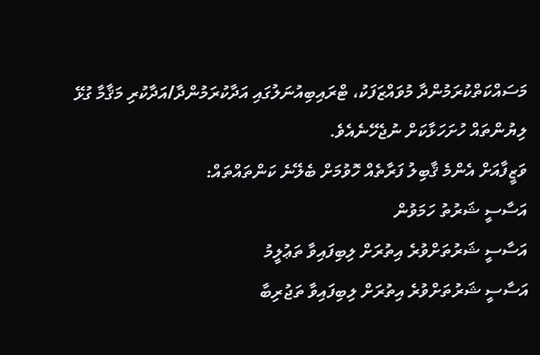މަސައްކަތްކުރަމުންދާ މުވައްޒަފަކު، ޓްރައިބިއުނަލުގައި އަދާކުރަމުންދާ/އަދާކުރި މަޤާމާ ގުޅޭ ލިޔުންތައް ހުށަހަޅާކަށް ނުޖެހޭނެއެވެ.
ވަޒީފާއަށް އެންމެ ޤާބިލު ފަރާތެއް ހޮވުމަށް ބެލޭނެ ކަންތައްތައް:
އަސާސީ ޝަރުތު ހަމަވުން
އަސާސީ ޝަރުތަށްވުރެ އިތުރަށް ލިބިފައިވާ ތަޢުލީމު
އަސާސީ ޝަރުތަށްވުރެ އިތުރަށް ލިބިފައިވާ ތަޖުރިބާ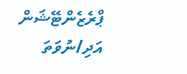ޕްރެޒެންޓޭޝަން އަދި/ނުވަތަ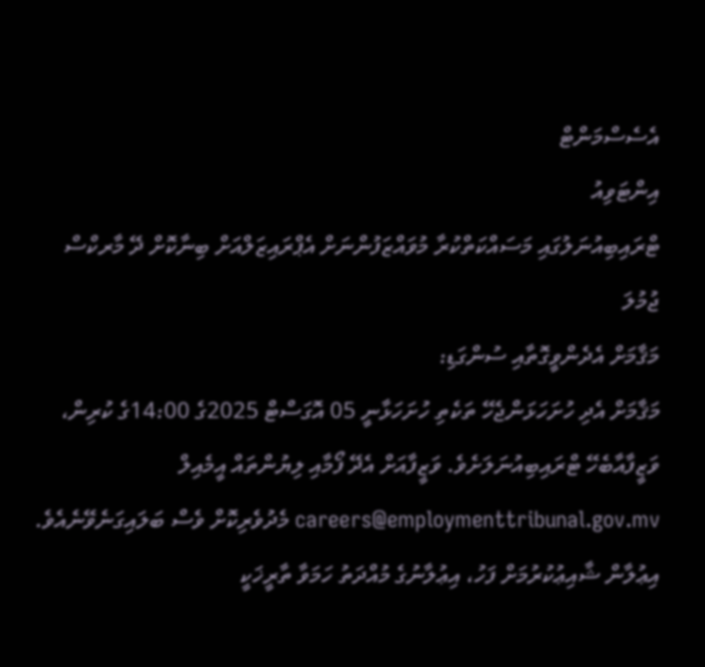އެސެސްމަންޓް
އިންޓަވިއު
ޓްރައިބިއުނަލުގައި މަސައްކަތްކުރާ މުވައްޒަފުންނަށް އެޕްރައިޒަލްއަށް ބިނާކޮށް ދޭ މާރކްސް
ޖުމުލަ
މަޤާމަށް އެދެންވީގޮތާއި ސުންގަޑި:
މަޤާމަށް އެދި ހުށަހަޅަންޖެހޭ ތަކެތި ހުށަހަޅާނީ 05 އޮގަސްޓް 2025ގެ 14:00ގެ ކުރިން، ވަޒީފާއާބެހޭ ޓްރައިބިއުނަލަށެވެ. ވަޒީފާއަށް އެދޭ ފޯމާއި ލިޔުންތައް އީމެއިލް careers@employmenttribunal.gov.mv މެދުވެރިކޮށް ވެސް ބަލައިގަނެވޭނެއެވެ.
އިޢުލާން ޝާއިޢުކުރުމަށް ފަހު، އިޢުލާނުގެ މުއްދަތު ހަމަވާ ތާރީޚަކީ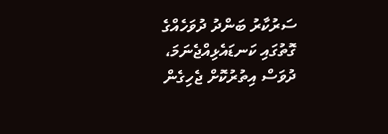ސަރުކާރު ބަންދު ދުވަހެއްގެ ގޮތުގައި ކަނޑައެޅިއްޖެނަމަ، ދުވަސް އިތުރުކޮށް ޖެހިގެން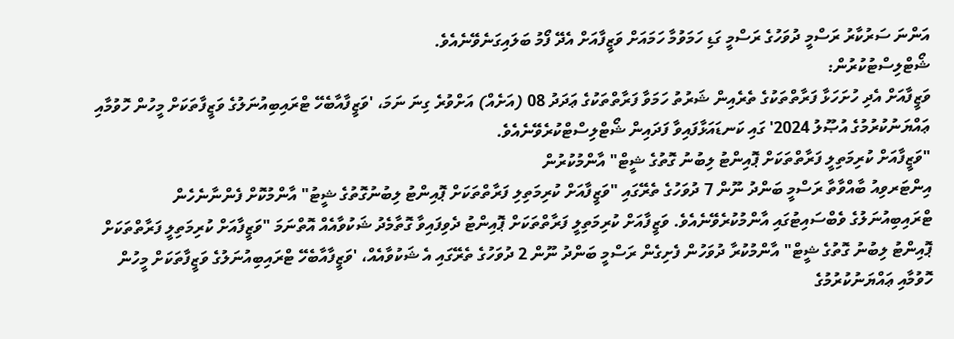އަންނަ ސަރުކާރު ރަސްމީ ދުވަހުގެ ރަސްމީ ގަޑި ހަމަވުމާ ހަމައަށް ވަޒީފާއަށް އެދޭ ފޯމު ބަލައިގަނެވޭނެއެވެ.
ޝޯޓްލިސްޓުކުރުން:
ވަޒީފާއަށް އެދި ހުށަހަޅާ ފަރާތްތަކުގެ ތެރެއިން ޝަރުތު ހަމަވާ ފަރާތްތަކުގެ ޢަދަދު 08 (އަށެއް) އަށްވުރެ ގިނަ ނަމަ، 'ވަޒީފާއާބެހޭ ޓްރައިބިއުނަލުގެ ވަޒީފާތަކަށް މީހުން ހޮވުމާއި ޢައްޔަނުކުރުމުގެ އުޞޫލު 2024' ގައި ކަނޑައަޅާފައިވާ ފަދައިން ޝޯޓްލިސްޓްކުރެވޭނެއެވެ.
"ވަޒީފާއަށް ކުރިމަތިލީ ފަރާތްތަކަށް ޕޮއިންޓު ލިބުނު ގޮތުގެ ޝީޓް" އާންމުކުރުން
އިންޓަރވިއު ބާއްވާތާ ރަސްމީ ބަންދު ނޫން 7 ދުވަހުގެ ތެރޭގައި "ވަޒީފާއަށް ކުރިމަތިލި ފަރާތްތަކަށް ޕޮއިންޓު ލިބުނުގޮތުގެ ޝީޓު" އާންމުކޮށް ފެންނާނެހެން ޓްރައިބިއުނަލުގެ ވެބްސައިޓުގައި އާންމުކުރެވޭނެއެވެ. ވަޒީފާއަށް ކުރިމަތިލީ ފަރާތްތަކަށް ޕޮއިންޓު ދެވިފައިވާ ގޮތާމެދު ޝަކުވާއެއް އޮތްނަމަ "ވަޒީފާއަށް ކުރިމަތިލީ ފަރާތްތަކަށް ޕޮއިންޓު ލިބުނު ގޮތުގެ ޝީޓް" އާންމުކުރާ ދުވަހުން ފެށިގެން ރަސްމީ ބަންދު ނޫން 2 ދުވަހުގެ ތެރޭގައި އެ ޝަކުވާއެއް، 'ވަޒީފާއާބެހޭ ޓްރައިބިއުނަލުގެ ވަޒީފާތަކަށް މީހުން ހޮވުމާއި ޢައްޔަނުކުރުމުގެ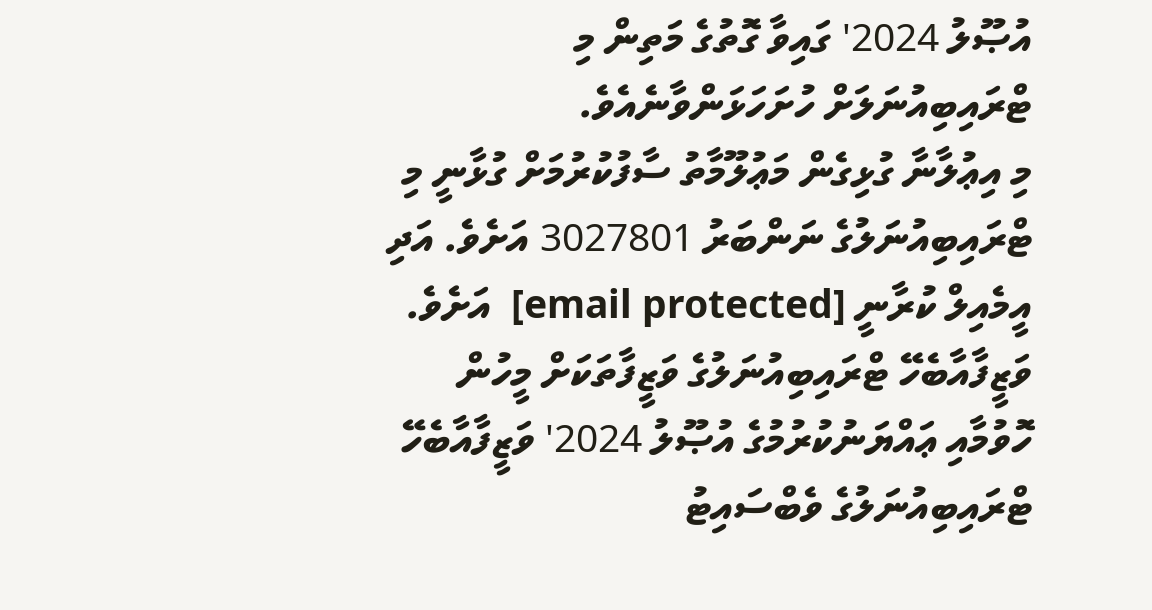އުޞޫލު 2024' ގައިވާ ގޮތުގެ މަތިން މި ޓްރައިބިއުނަލަށް ހުށަހަޅަންވާނެއެވެ.
މި އިޢުލާނާ ގުޅިގެން މަޢުލޫމާތު ސާފުކުރުމަށް ގުޅާނީ މި ޓްރައިބިއުނަލުގެ ނަންބަރު 3027801 އަށެވެ. އަދި އީމެއިލް ކުރާނީ [email protected]  އަށެވެ.
ވަޒީފާއާބެހޭ ޓްރައިބިއުނަލުގެ ވަޒީފާތަކަށް މީހުން ހޮވުމާއި ޢައްޔަނުކުރުމުގެ އުޞޫލު 2024' ވަޒީފާއާބެހޭ ޓްރައިބިއުނަލުގެ ވެބްސައިޓު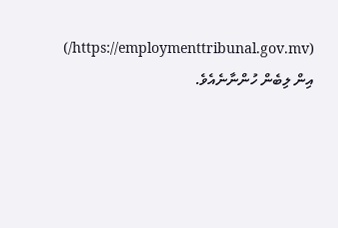(https://employmenttribunal.gov.mv/) އިން ލިބެން ހުންނާނެއެވެ.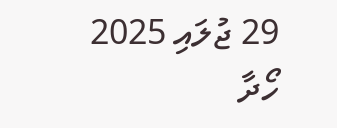29 ޖުލައި 2025
ހޯދާ